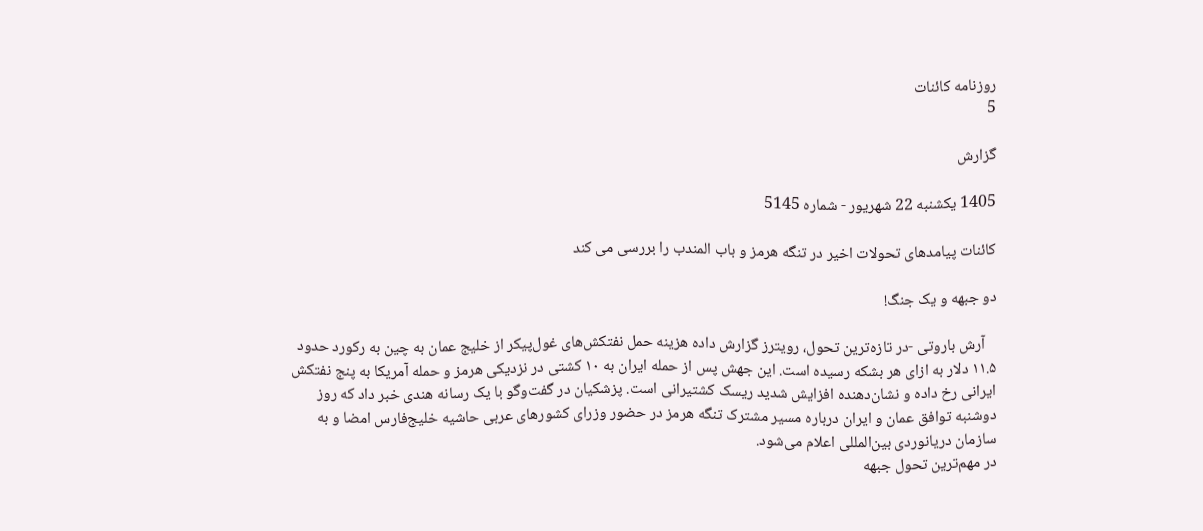روزنامه کائنات
5

گزارش

1405 يکشنبه 22 شهريور - شماره 5145

کائنات پیامدهای تحولات اخیر در تنگه هرمز و باب المندب را بررسی می کند

دو جبهه و یک جنگ!

   آرش باروتی -در تازه‌ترین تحول، رویترز گزارش داده هزینه حمل نفتکش‌های غول‌پیکر از خلیج عمان به چین به رکورد حدود ۱۱.۵ دلار به ازای هر بشکه رسیده است. این جهش پس از حمله ایران به ۱۰ کشتی در نزدیکی هرمز و حمله آمریکا به پنج نفتکش ایرانی رخ داده و نشان‌دهنده افزایش شدید ریسک کشتیرانی است. پزشکیان در گفت‌وگو با یک رسانه هندی خبر داد که روز دوشنبه توافق عمان و ایران درباره مسیر مشترک تنگه هرمز در حضور وزرای کشورهای عربی حاشیه خلیج‌فارس امضا و به سازمان دریانوردی بین‌المللی اعلام می‌شود.
در مهم‌ترین تحول جبهه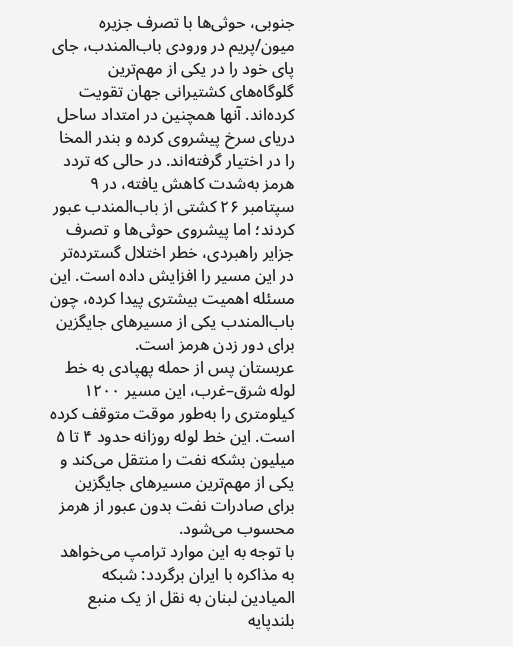جنوبی، حوثی‌ها با تصرف جزیره میون/پریم در ورودی باب‌المندب، جای پای خود را در یکی از مهم‌ترین گلوگاه‌های کشتیرانی جهان تقویت کرده‌اند. آنها همچنین در امتداد ساحل دریای سرخ پیشروی کرده و بندر المخا را در اختیار گرفته‌اند. در حالی که تردد هرمز به‌شدت کاهش یافته، در ۹ سپتامبر ۲۶ کشتی از باب‌المندب عبور کردند؛ اما پیشروی حوثی‌ها و تصرف جزایر راهبردی، خطر اختلال گسترده‌تر در این مسیر را افزایش داده است. این مسئله اهمیت بیشتری پیدا کرده، چون باب‌المندب یکی از مسیرهای جایگزین برای دور زدن هرمز است.
عربستان پس از حمله پهپادی به خط لوله شرق–غرب، این مسیر ۱۲۰۰ کیلومتری را به‌طور موقت متوقف کرده است. این خط لوله روزانه حدود ۴ تا ۵ میلیون بشکه نفت را منتقل می‌کند و یکی از مهم‌ترین مسیرهای جایگزین برای صادرات نفت بدون عبور از هرمز محسوب می‌شود.
با توجه به این موارد ترامپ می‌خواهد به مذاکره با ایران برگردد: شبکه المیادین لبنان به نقل از یک منبع بلندپایه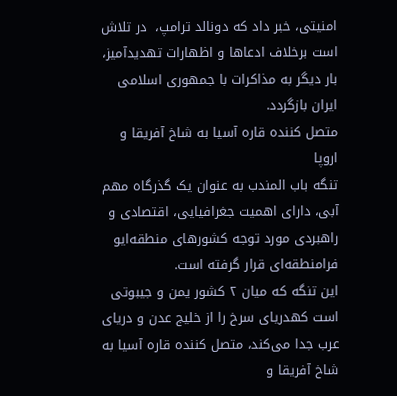امنیتی، خبر داد که دونالد ترامپ،  در تلاش است برخلاف ادعاها و اظهارات تهدیدآمیز، بار دیگر به مذاکرات با جمهوری اسلامی ایران بازگردد.
متصل کننده قاره آسیا به شاخ آفریقا و اروپا
تنگه باب المندب به عنوان یک گذرگاه مهم آبی، دارای اهمیت جغرافیایی، اقتصادی و راهبردی مورد توجه کشور‌های منطقه‌ایو فرامنطقه‌ای قرار گرفته است.
این تنگه که میان ۲ کشور یمن و جیبوتی است کهدریای سرخ را از خلیج عدن و دریای عرب جدا می‌کند، متصل کننده قاره آسیا به شاخ آفریقا و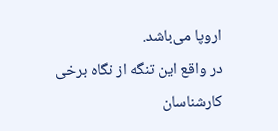اروپا می‌باشد.
در واقع این تنگه از نگاه برخی کارشناسان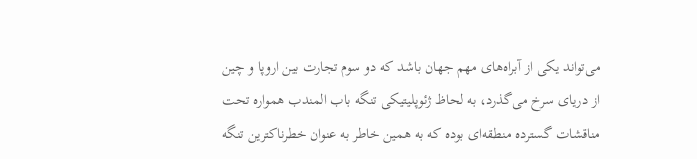می‌تواند یکی از آبراه‌های مهم جهان باشد که دو سوم تجارت بین اروپا و چین از دریای سرخ می‌گذرد، به لحاظ ژئوپلیتیکی تنگه باب المندب همواره تحت مناقشات گسترده منطقه‌ای بوده که به همین خاطر به عنوان خطرناکترین تنگه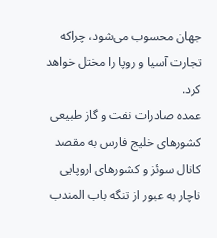جهان محسوب می‌شود، چراکه تجارت آسیا و روپا را مختل خواهد کرد.
عمده صادرات نفت و گاز طبیعی کشور‌های خلیج فارس به مقصد کانال سوئز و کشور‌های اروپایی ناچار به عبور از تنگه باب المندب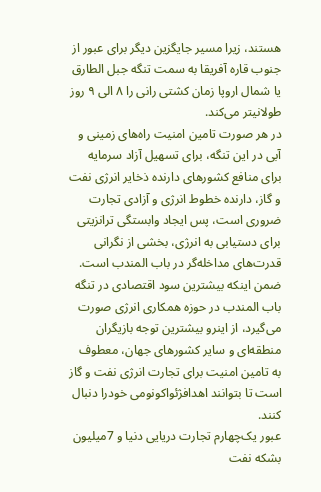هستند، زیرا مسیر جایگزین دیگر برای عبور از جنوب قاره آفریقا به سمت تنگه جبل الطارق یا شمال اروپا زمان کشتی رانی را ۸ الی ۹ روز طولانیتر می‌کند.
در هر صورت تامین امنیت راه‌های زمینی و آبی در این تنگه، برای تسهیل آزاد سرمایه برای منافع کشور‌های دارنده ذخایر انرژی نفت و گاز، دارنده خطوط انرژی و آزادی تجارت ضروری است، پس ایجاد وابستگی ترانزیتی برای دستیابی به انرژی، بخشی از نگرانی قدرت‌های مداخله‌گر در باب المندب است.
ضمن اینکه بیشترین سود اقتصادی در تنگه باب المندب در حوزه همکاری انرژی صورت می‌گیرد، از اینرو بیشترین توجه بازیگران منطقه‌ای و سایر کشور‌های جهان، معطوف به تامین امنیت برای تجارت انرژی نفت و گاز است تا بتوانند اهدافژئواکونومی خودرا دنبال کنند.
عبور یک‌چهارم تجارت دریایی دنیا و 7میلیون بشکه نفت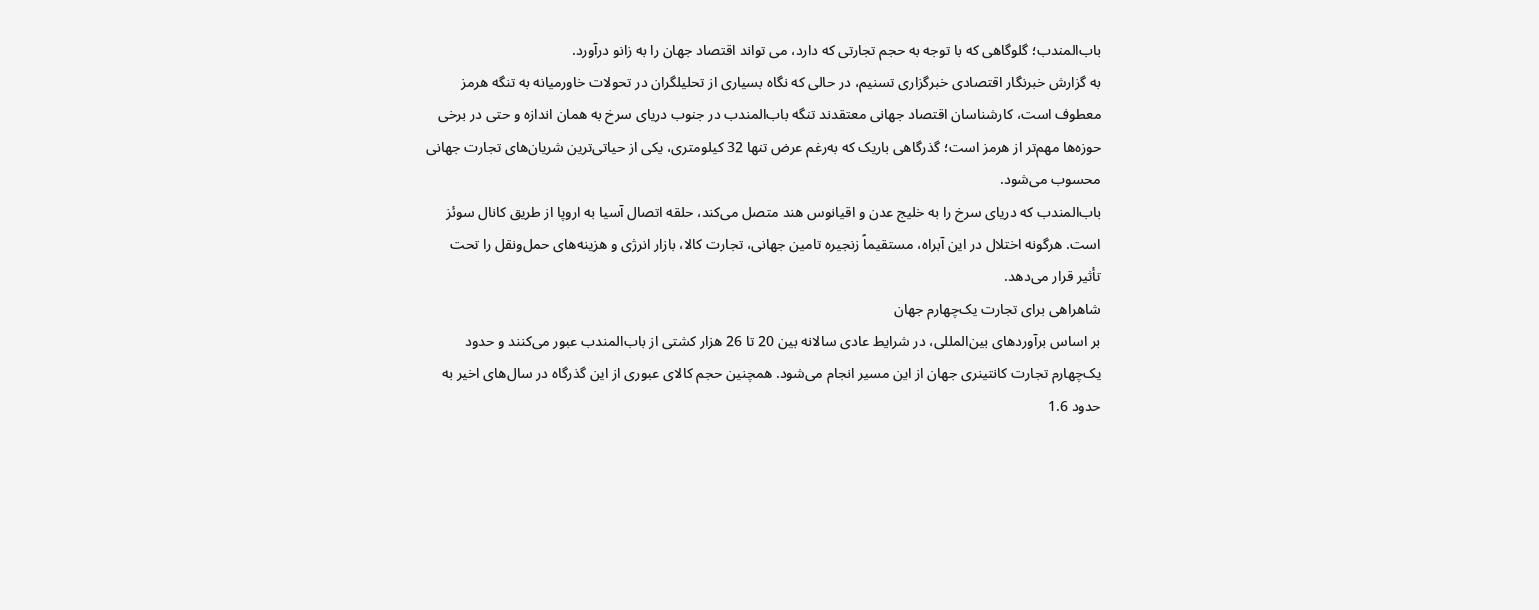باب‌المندب؛ گلوگاهی که با توجه به حجم تجارتی که دارد، می تواند اقتصاد جهان را به زانو درآورد.
به گزارش خبرنگار اقتصادی خبرگزاری تسنیم، در حالی که نگاه بسیاری از تحلیلگران در تحولات خاورمیانه به تنگه هرمز معطوف است، کارشناسان اقتصاد جهانی معتقدند تنگه باب‌المندب در جنوب دریای سرخ به همان اندازه و حتی در برخی حوزه‌ها مهم‌تر از هرمز است؛ گذرگاهی باریک که به‌رغم عرض تنها 32 کیلومتری، یکی از حیاتی‌ترین شریان‌های تجارت جهانی محسوب می‌شود.
باب‌المندب که دریای سرخ را به خلیج عدن و اقیانوس هند متصل می‌کند، حلقه اتصال آسیا به اروپا از طریق کانال سوئز است. هرگونه اختلال در این آبراه، مستقیماً زنجیره تامین جهانی، تجارت کالا، بازار انرژی و هزینه‌های حمل‌ونقل را تحت تأثیر قرار می‌دهد.
شاهراهی برای تجارت یک‌چهارم جهان
بر اساس برآوردهای بین‌المللی، در شرایط عادی سالانه بین 20 تا 26 هزار کشتی از باب‌المندب عبور می‌کنند و حدود یک‌چهارم تجارت کانتینری جهان از این مسیر انجام می‌شود. همچنین حجم کالای عبوری از این گذرگاه در سال‌های اخیر به حدود 1.6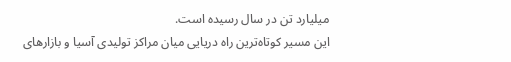میلیارد تن در سال رسیده است.
این مسیر کوتاه‌ترین راه دریایی میان مراکز تولیدی آسیا و بازارهای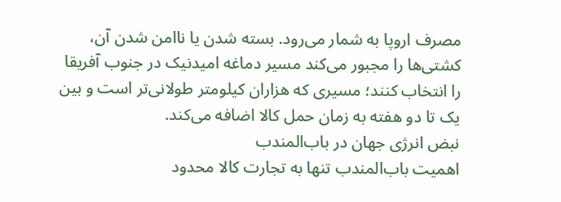مصرف اروپا به شمار می‌رود. بسته شدن یا ناامن شدن آن، کشتی‌ها را مجبور می‌کند مسیر دماغه امیدنیک در جنوب آفریقا را انتخاب کنند؛ مسیری که هزاران کیلومتر طولانی‌تر است و بین یک تا دو هفته به زمان حمل کالا اضافه می‌کند.
نبض انرژی جهان در باب‌المندب
اهمیت باب‌المندب تنها به تجارت کالا محدود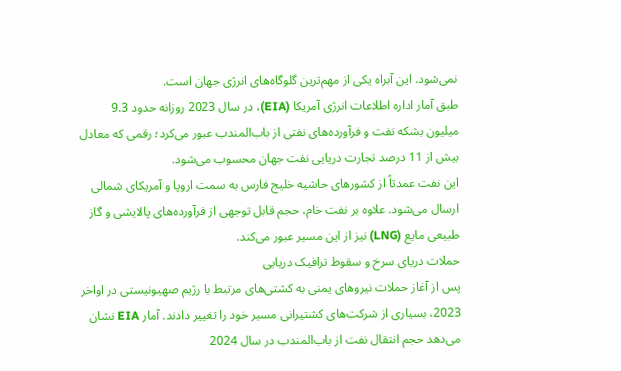نمی‌شود. این آبراه یکی از مهم‌ترین گلوگاه‌های انرژی جهان است.
طبق آمار اداره اطلاعات انرژی آمریکا (EIA)، در سال 2023 روزانه حدود 9.3 میلیون بشکه نفت و فرآورده‌های نفتی از باب‌المندب عبور می‌کرد؛ رقمی که معادل بیش از 11 درصد تجارت دریایی نفت جهان محسوب می‌شود.
این نفت عمدتاً از کشورهای حاشیه خلیج فارس به سمت اروپا و آمریکای شمالی ارسال می‌شود. علاوه بر نفت خام، حجم قابل توجهی از فرآورده‌های پالایشی و گاز طبیعی مایع (LNG) نیز از این مسیر عبور می‌کند.
حملات دریای سرخ و سقوط ترافیک دریایی
پس از آغاز حملات نیروهای یمنی به کشتی‌های مرتبط با رژیم صهیونیستی در اواخر 2023، بسیاری از شرکت‌های کشتیرانی مسیر خود را تغییر دادند. آمار EIA نشان می‌دهد حجم انتقال نفت از باب‌المندب در سال 2024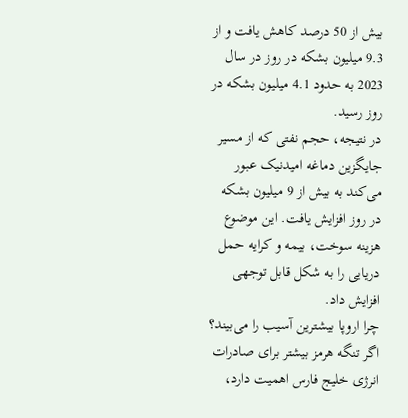بیش از 50 درصد کاهش یافت و از 9.3 میلیون بشکه در روز در سال 2023 به حدود 4.1 میلیون بشکه در روز رسید.
در نتیجه، حجم نفتی که از مسیر جایگزین دماغه امیدنیک عبور می‌کند به بیش از 9 میلیون بشکه در روز افزایش یافت. این موضوع هزینه سوخت، بیمه و کرایه حمل دریایی را به شکل قابل توجهی افزایش داد.
چرا اروپا بیشترین آسیب را می‌بیند؟
اگر تنگه هرمز بیشتر برای صادرات انرژی خلیج فارس اهمیت دارد،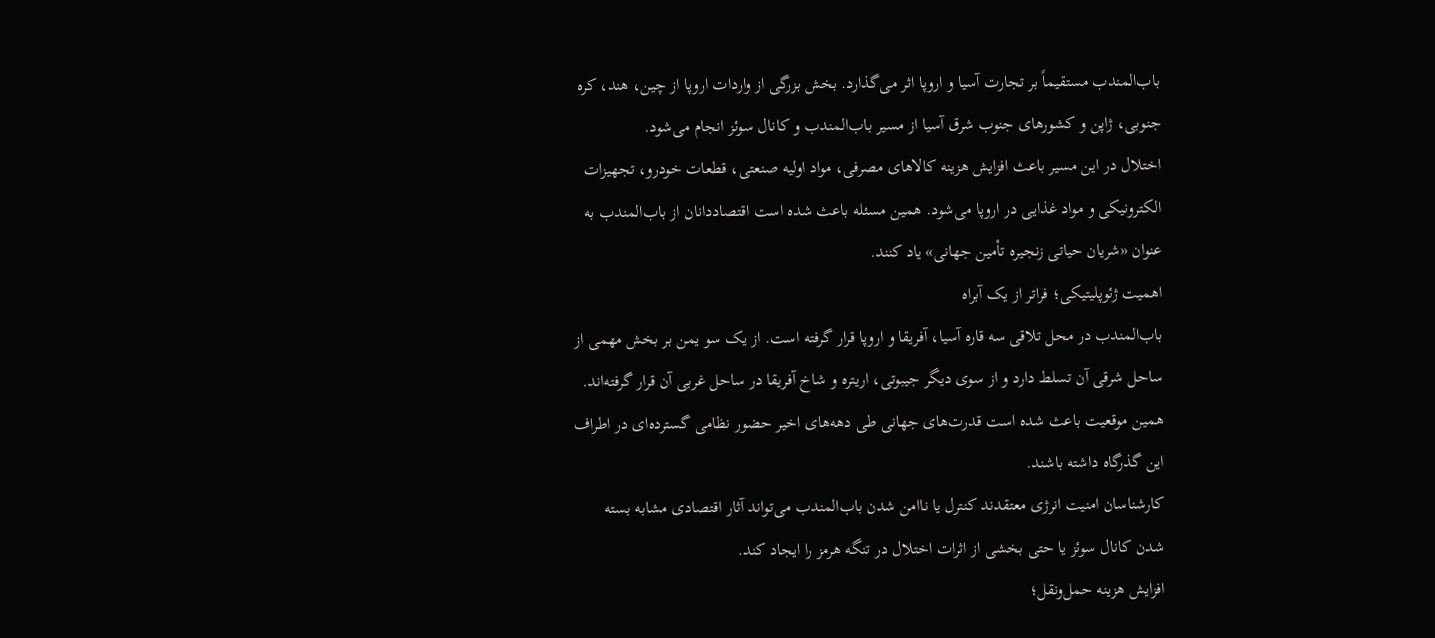باب‌المندب مستقیماً بر تجارت آسیا و اروپا اثر می‌گذارد. بخش بزرگی از واردات اروپا از چین، هند، کره جنوبی، ژاپن و کشورهای جنوب شرق آسیا از مسیر باب‌المندب و کانال سوئز انجام می‌شود.
اختلال در این مسیر باعث افزایش هزینه کالاهای مصرفی، مواد اولیه صنعتی، قطعات خودرو، تجهیزات الکترونیکی و مواد غذایی در اروپا می‌شود. همین مسئله باعث شده است اقتصاددانان از باب‌المندب به عنوان «شریان حیاتی زنجیره تأمین جهانی» یاد کنند.
اهمیت ژئوپلیتیکی؛ فراتر از یک آبراه
باب‌المندب در محل تلاقی سه قاره آسیا، آفریقا و اروپا قرار گرفته است. از یک سو یمن بر بخش مهمی از ساحل شرقی آن تسلط دارد و از سوی دیگر جیبوتی، اریتره و شاخ آفریقا در ساحل غربی آن قرار گرفته‌اند. همین موقعیت باعث شده است قدرت‌های جهانی طی دهه‌های اخیر حضور نظامی گسترده‌ای در اطراف این گذرگاه داشته باشند.
کارشناسان امنیت انرژی معتقدند کنترل یا ناامن شدن باب‌المندب می‌تواند آثار اقتصادی مشابه بسته شدن کانال سوئز یا حتی بخشی از اثرات اختلال در تنگه هرمز را ایجاد کند.
افزایش هزینه حمل‌ونقل؛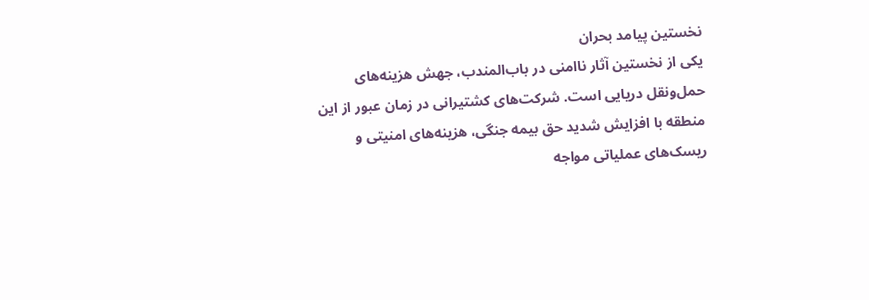نخستین پیامد بحران
یکی از نخستین آثار ناامنی در باب‌المندب، جهش هزینه‌های حمل‌ونقل دریایی است. شرکت‌های کشتیرانی در زمان عبور از این منطقه با افزایش شدید حق بیمه جنگی، هزینه‌های امنیتی و ریسک‌های عملیاتی مواجه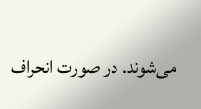می‌شوند. در صورت انحراف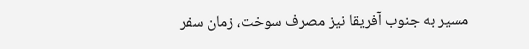مسیر به جنوب آفریقا نیز مصرف سوخت، زمان سفر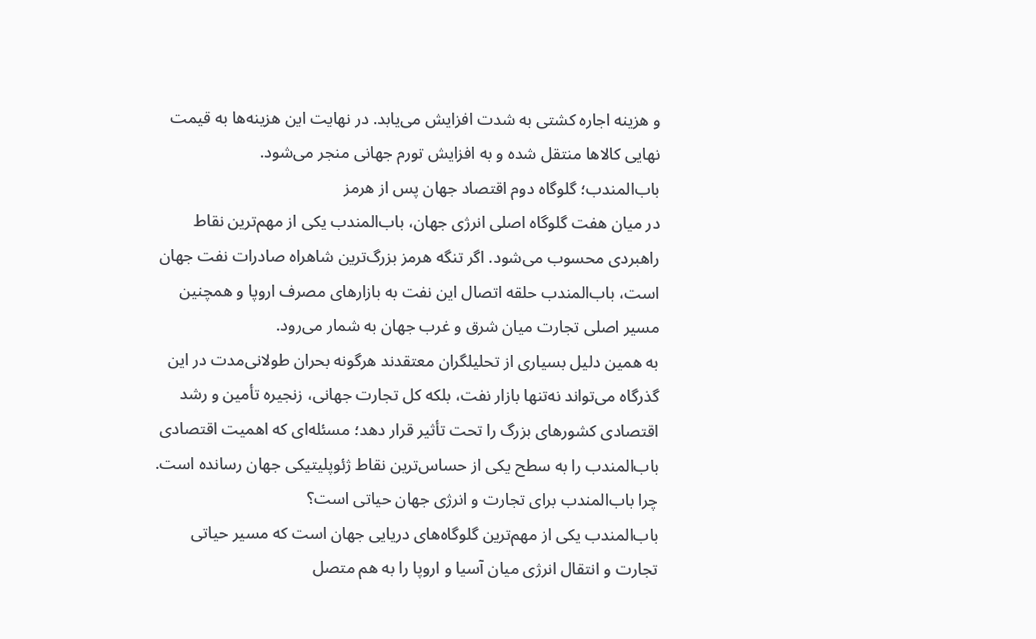و هزینه اجاره کشتی به شدت افزایش می‌یابد. در نهایت این هزینه‌ها به قیمت نهایی کالاها منتقل شده و به افزایش تورم جهانی منجر می‌شود.
باب‌المندب؛ گلوگاه دوم اقتصاد جهان پس از هرمز
در میان هفت گلوگاه اصلی انرژی جهان، باب‌المندب یکی از مهم‌ترین نقاط راهبردی محسوب می‌شود. اگر تنگه هرمز بزرگ‌ترین شاهراه صادرات نفت جهان است، باب‌المندب حلقه اتصال این نفت به بازارهای مصرف اروپا و همچنین مسیر اصلی تجارت میان شرق و غرب جهان به شمار می‌رود.
به همین دلیل بسیاری از تحلیلگران معتقدند هرگونه بحران طولانی‌مدت در این گذرگاه می‌تواند نه‌تنها بازار نفت، بلکه کل تجارت جهانی، زنجیره تأمین و رشد اقتصادی کشورهای بزرگ را تحت تأثیر قرار دهد؛ مسئله‌ای که اهمیت اقتصادی باب‌المندب را به سطح یکی از حساس‌ترین نقاط ژئوپلیتیکی جهان رسانده است.
چرا باب‌المندب برای تجارت و انرژی جهان حیاتی است؟
باب‌المندب یکی از مهم‌ترین گلوگاه‌های دریایی جهان است که مسیر حیاتی تجارت و انتقال انرژی میان آسیا و اروپا را به هم متصل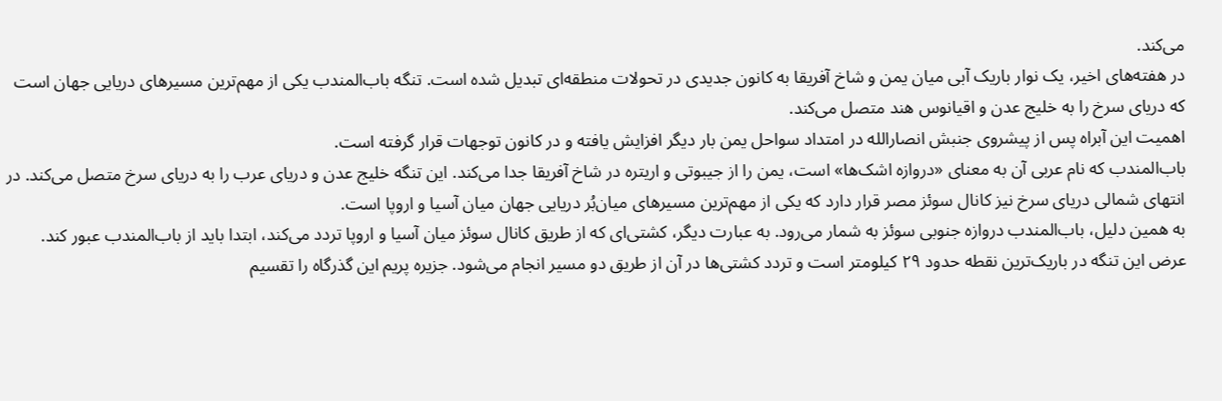می‌کند.
در هفته‌های اخیر، یک نوار باریک آبی میان یمن و شاخ آفریقا به کانون جدیدی در تحولات منطقه‌ای تبدیل شده است. تنگه باب‌المندب یکی از مهم‌ترین مسیر‌های دریایی جهان است که دریای سرخ را به خلیج عدن و اقیانوس هند متصل می‌کند.
اهمیت این آبراه پس از پیشروی جنبش انصارالله در امتداد سواحل یمن بار دیگر افزایش یافته و در کانون توجهات قرار گرفته است.
باب‌المندب که نام عربی آن به معنای «دروازه اشک‌ها» است، یمن را از جیبوتی و اریتره در شاخ آفریقا جدا می‌کند. این تنگه خلیج عدن و دریای عرب را به دریای سرخ متصل می‌کند. در انتهای شمالی دریای سرخ نیز کانال سوئز مصر قرار دارد که یکی از مهم‌ترین مسیر‌های میان‌بُر دریایی جهان میان آسیا و اروپا است.
به همین دلیل، باب‌المندب دروازه جنوبی سوئز به شمار می‌رود. به عبارت دیگر، کشتی‌ای که از طریق کانال سوئز میان آسیا و اروپا تردد می‌کند، ابتدا باید از باب‌المندب عبور کند.
عرض این تنگه در باریک‌ترین نقطه حدود ۲۹ کیلومتر است و تردد کشتی‌ها در آن از طریق دو مسیر انجام می‌شود. جزیره پریم این گذرگاه را تقسیم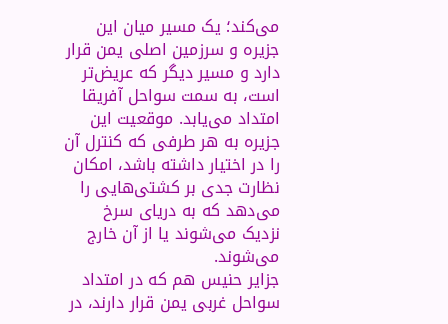می‌کند؛ یک مسیر میان این جزیره و سرزمین اصلی یمن قرار دارد و مسیر دیگر که عریض‌تر است، به سمت سواحل آفریقا امتداد می‌یابد. موقعیت این جزیره به هر طرفی که کنترل آن را در اختیار داشته باشد، امکان نظارت جدی بر کشتی‌هایی را می‌دهد که به دریای سرخ نزدیک می‌شوند یا از آن خارج می‌شوند.
جزایر حنیس هم که در امتداد سواحل غربی یمن قرار دارند، در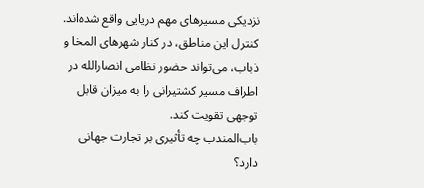نزدیکی مسیر‌های مهم دریایی واقع شده‌اند.
کنترل این مناطق، در کنار شهر‌های المخا و ذباب، می‌تواند حضور نظامی انصارالله در اطراف مسیر کشتیرانی را به میزان قابل توجهی تقویت کند.
باب‌المندب چه تأثیری بر تجارت جهانی دارد؟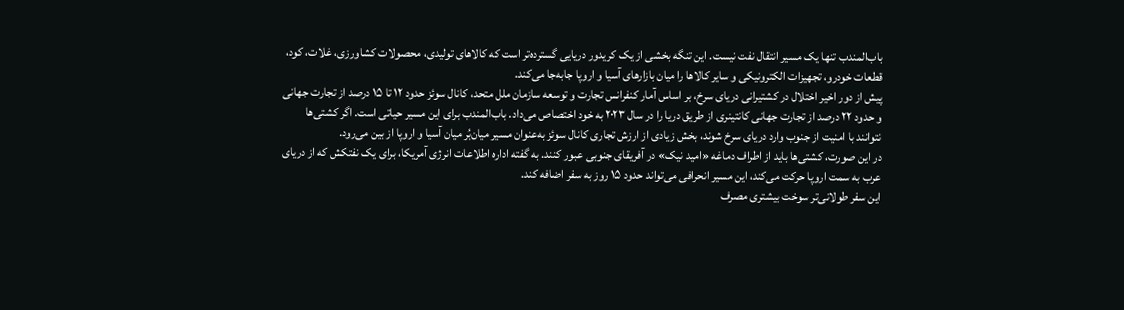باب‌المندب تنها یک مسیر انتقال نفت نیست. این تنگه بخشی از یک کریدور دریایی گسترده‌تر است که کالا‌های تولیدی، محصولات کشاورزی، غلات، کود، قطعات خودرو، تجهیزات الکترونیکی و سایر کالا‌ها را میان بازار‌های آسیا و اروپا جابه‌جا می‌کند.
پیش از دور اخیر اختلال در کشتیرانی دریای سرخ، بر اساس آمار کنفرانس تجارت و توسعه سازمان ملل متحد، کانال سوئز حدود ۱۲ تا ۱۵ درصد از تجارت جهانی و حدود ۲۲ درصد از تجارت جهانی کانتینری از طریق دریا را در سال ۲۰۲۳ به خود اختصاص می‌داد. باب‌المندب برای این مسیر حیاتی است. اگر کشتی‌ها نتوانند با امنیت از جنوب وارد دریای سرخ شوند، بخش زیادی از ارزش تجاری کانال سوئز به‌عنوان مسیر میان‌بُر میان آسیا و اروپا از بین می‌رود.
در این صورت، کشتی‌ها باید از اطراف دماغه «امید نیک» در آفریقای جنوبی عبور کنند. به گفته اداره اطلاعات انرژی آمریکا، برای یک نفتکش که از دریای عرب به سمت اروپا حرکت می‌کند، این مسیر انحرافی می‌تواند حدود ۱۵ روز به سفر اضافه کند.
این سفر طولانی‌تر سوخت بیشتری مصرف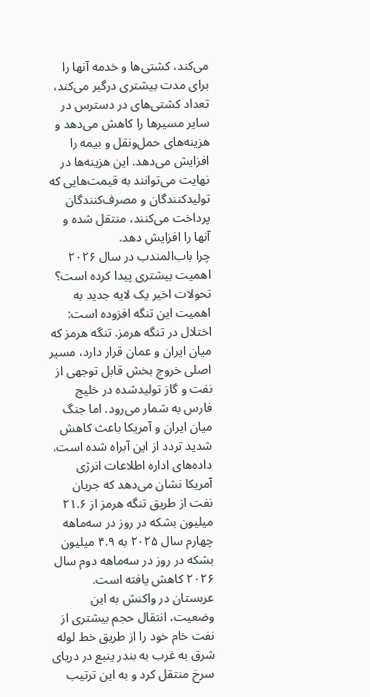می‌کند، کشتی‌ها و خدمه آنها را برای مدت بیشتری درگیر می‌کند، تعداد کشتی‌های در دسترس در سایر مسیر‌ها را کاهش می‌دهد و هزینه‌های حمل‌ونقل و بیمه را افزایش می‌دهد. این هزینه‌ها در نهایت می‌توانند به قیمت‌هایی که تولیدکنندگان و مصرف‌کنندگان پرداخت می‌کنند، منتقل شده و آنها را افزایش دهد.
چرا باب‌المندب در سال ۲۰۲۶ اهمیت بیشتری پیدا کرده است؟
تحولات اخیر یک لایه جدید به اهمیت این تنگه افزوده است: اختلال در تنگه هرمز. تنگه هرمز که میان ایران و عمان قرار دارد، مسیر اصلی خروج بخش قابل توجهی از نفت و گاز تولیدشده در خلیج فارس به شمار می‌رود. اما جنگ میان ایران و آمریکا باعث کاهش شدید تردد از این آبراه شده است.
داده‌های اداره اطلاعات انرژی آمریکا نشان می‌دهد که جریان نفت از طریق تنگه هرمز از ۲۱.۶ میلیون بشکه در روز در سه‌ماهه چهارم سال ۲۰۲۵ به ۴.۹ میلیون بشکه در روز در سه‌ماهه دوم سال ۲۰۲۶ کاهش یافته است.
عربستان در واکنش به این وضعیت، انتقال حجم بیشتری از نفت خام خود را از طریق خط لوله شرق به غرب به بندر ینبع در دریای سرخ منتقل کرد و به این ترتیب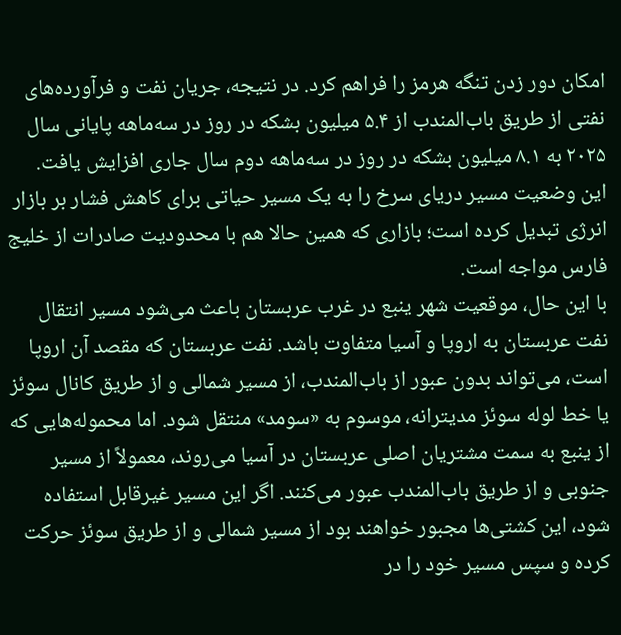امکان دور زدن تنگه هرمز را فراهم کرد. در نتیجه، جریان نفت و فرآورده‌های نفتی از طریق باب‌المندب از ۵.۴ میلیون بشکه در روز در سه‌ماهه پایانی سال ۲۰۲۵ به ۸.۱ میلیون بشکه در روز در سه‌ماهه دوم سال جاری افزایش یافت.
این وضعیت مسیر دریای سرخ را به یک مسیر حیاتی برای کاهش فشار بر بازار انرژی تبدیل کرده است؛ بازاری که همین حالا هم با محدودیت صادرات از خلیج فارس مواجه است.
با این حال، موقعیت شهر ینبع در غرب عربستان باعث می‌شود مسیر انتقال نفت عربستان به اروپا و آسیا متفاوت باشد. نفت عربستان که مقصد آن اروپا است، می‌تواند بدون عبور از باب‌المندب، از مسیر شمالی و از طریق کانال سوئز یا خط لوله سوئز مدیترانه، موسوم به «سومد» منتقل شود. اما محموله‌هایی که از ینبع به سمت مشتریان اصلی عربستان در آسیا می‌روند، معمولاً از مسیر جنوبی و از طریق باب‌المندب عبور می‌کنند. اگر این مسیر غیرقابل استفاده شود، این کشتی‌ها مجبور خواهند بود از مسیر شمالی و از طریق سوئز حرکت کرده و سپس مسیر خود را در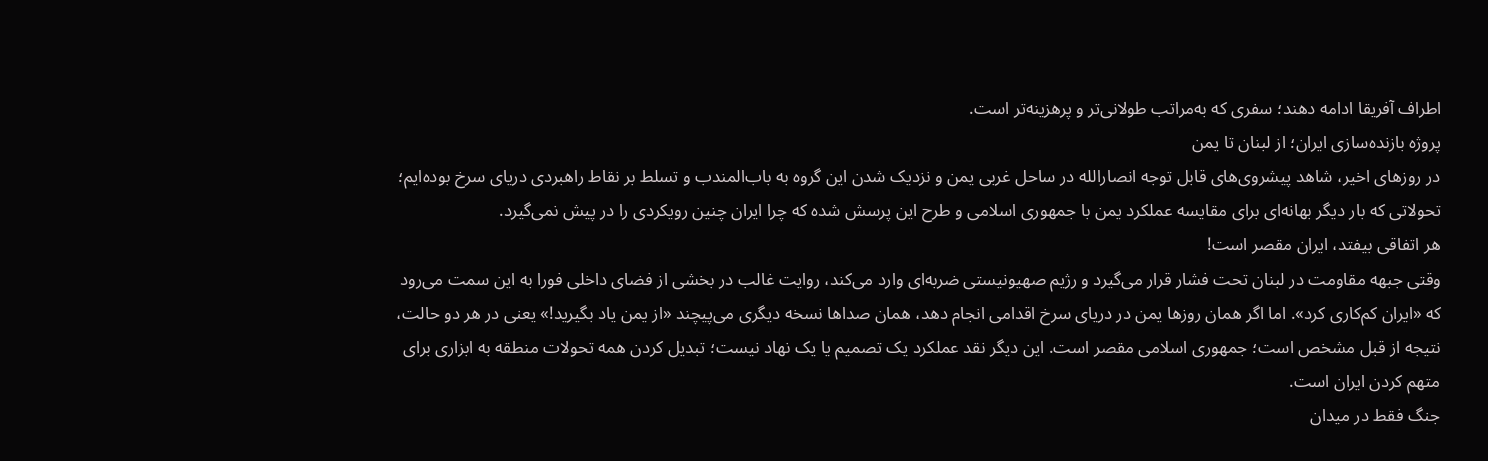اطراف آفریقا ادامه دهند؛ سفری که به‌مراتب طولانی‌تر و پرهزینه‌تر است.
پروژه بازنده‌سازی ایران؛ از لبنان تا یمن
در روزهای اخیر، شاهد پیشروی‌های قابل توجه انصارالله در ساحل غربی یمن و نزدیک شدن این گروه به باب‌المندب و تسلط بر نقاط راهبردی دریای سرخ بوده‌ایم؛ تحولاتی که بار دیگر بهانه‌ای برای مقایسه عملکرد یمن با جمهوری اسلامی و طرح این پرسش شده که چرا ایران چنین رویکردی را در پیش نمی‌گیرد.
هر اتفاقی بیفتد، ایران مقصر است!
وقتی جبهه مقاومت در لبنان تحت فشار قرار می‌گیرد و رژیم صهیونیستی ضربه‌ای وارد می‌کند، روایت غالب در بخشی از فضای داخلی فورا به این سمت می‌رود که «ایران کم‌کاری کرد». اما اگر همان روزها یمن در دریای سرخ اقدامی انجام دهد، همان صداها نسخه دیگری می‌پیچند «از یمن یاد بگیرید!» یعنی در هر دو حالت، نتیجه از قبل مشخص است؛ جمهوری اسلامی مقصر است. این دیگر نقد عملکرد یک تصمیم یا یک نهاد نیست؛ تبدیل کردن همه تحولات منطقه به ابزاری برای متهم کردن ایران است.
جنگ فقط در میدان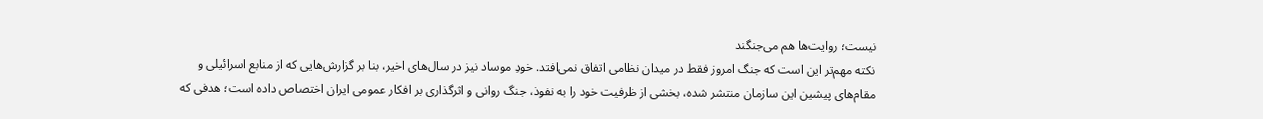نیست؛ روایت‌ها هم می‌جنگند
نکته مهم‌تر این است که جنگ امروز فقط در میدان نظامی اتفاق نمی‌افتد. خودِ موساد نیز در سال‌های اخیر، بنا بر گزارش‌هایی که از منابع اسرائیلی و مقام‌های پیشین این سازمان منتشر شده، بخشی از ظرفیت خود را به نفوذ، جنگ روانی و اثرگذاری بر افکار عمومی ایران اختصاص داده است؛ هدفی که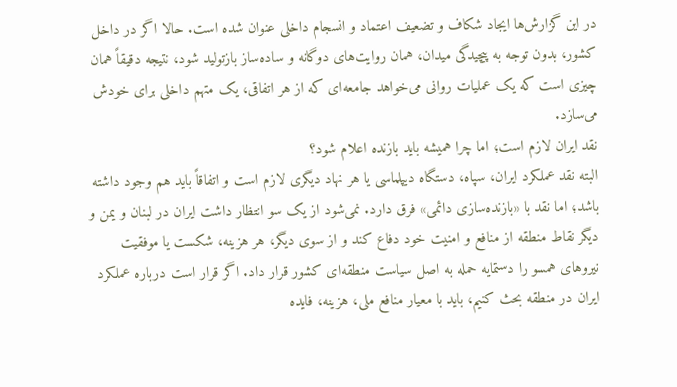در این گزارش‌ها ایجاد شکاف و تضعیف اعتماد و انسجام داخلی عنوان شده است. حالا اگر در داخل کشور، بدون توجه به پیچیدگی میدان، همان روایت‌های دوگانه و ساده‌ساز بازتولید شود، نتیجه دقیقاً همان چیزی است که یک عملیات روانی می‌خواهد جامعه‌ای که از هر اتفاقی، یک متهم داخلی برای خودش می‌سازد.
نقد ایران لازم است؛ اما چرا همیشه باید بازنده اعلام شود؟
البته نقد عملکرد ایران، سپاه، دستگاه دیپلماسی یا هر نهاد دیگری لازم است و اتفاقاً باید هم وجود داشته باشد؛ اما نقد با «بازنده‌سازی دائمی» فرق دارد. نمی‌شود از یک سو انتظار داشت ایران در لبنان و یمن و دیگر نقاط منطقه از منافع و امنیت خود دفاع کند و از سوی دیگر، هر هزینه، شکست یا موفقیت نیروهای همسو را دستمایه حمله به اصل سیاست منطقه‌ای کشور قرار داد. اگر قرار است درباره عملکرد ایران در منطقه بحث کنیم، باید با معیار منافع ملی، هزینه، فایده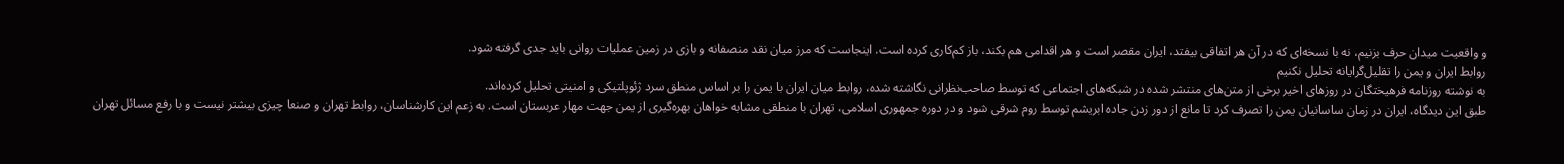و واقعیت میدان حرف بزنیم، نه با نسخه‌ای که در آن هر اتفاقی بیفتد، ایران مقصر است و هر اقدامی هم بکند، باز کم‌کاری کرده است. اینجاست که مرز میان نقد منصفانه و بازی در زمین عملیات روانی باید جدی گرفته شود.
روابط ایران و یمن را تقلیل‌گرایانه تحلیل نکنیم
به نوشته روزنامه فرهیختگان در روزهای اخیر برخی از متن‌های منتشر شده در شبکه‌های اجتماعی که توسط صاحب‌نظرانی نگاشته شده، روابط میان ایران با یمن را بر اساس منطق سرد ژئوپلتیکی و امنیتی تحلیل کرده‌اند.
طبق این دیدگاه، ایران در زمان ساسانیان یمن را تصرف کرد تا مانع از دور زدن جاده ابریشم توسط روم شرقی شود و در دوره جمهوری اسلامی، تهران با منطقی مشابه خواهان بهره‌گیری از یمن جهت مهار عربستان است. به زعم این کارشناسان، روابط تهران و صنعا چیزی بیشتر نیست و با رفع مسائل تهران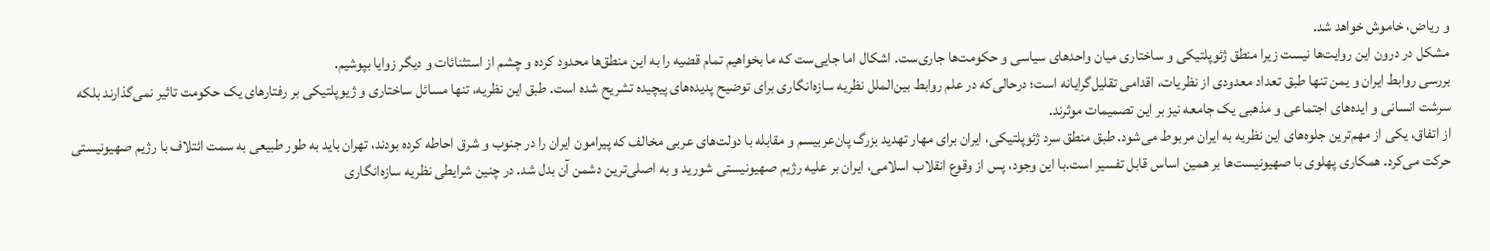و ریاض، خاموش خواهد شد.
مشکل در درون این روایت‌ها نیست زیرا منطق ژئوپلتیکی و ساختاری میان واحدهای سیاسی و حکومت‌ها جاری‌ست. اشکال اما جایی‌ست که ما بخواهیم تمام قضیه را به این منطق‌ها محدود کرده و چشم از استثنائات و دیگر زوایا بپوشیم.
بررسی روابط ایران و یمن تنها طبق تعداد معدودی از نظریات، اقدامی تقلیل‌گرایانه است؛ درحالی‌که در علم روابط بین‌الملل نظریه سازه‌انگاری برای توضیح پدیده‌های پیچیده تشریح شده است. طبق این نظریه، تنها مسائل ساختاری و ژیوپلتیکی بر رفتارهای یک حکومت تاثیر نمی‌گذارند بلکه سرشت انسانی و ایده‌های اجتماعی و مذهبی یک جامعه نیز بر این تصمیمات موثرند.
از اتفاق، یکی از مهم‌ترین جلوه‌های این نظریه به ایران مربوط می‌شود. طبق منطق سرد ژئوپلتیکی، ایران برای مهار تهدید بزرگ پان‌عربیسم و مقابله با دولت‌های عربی مخالف که پیرامون ایران را در جنوب و شرق احاطه کرده بودند، تهران باید به طور طبیعی به سمت ائتلاف با رژیم صهیونیستی حرکت می‌کرد. همکاری پهلوی با صهیونیست‌ها بر همین اساس قابل تفسیر است.با این وجود، پس از وقوع انقلاب اسلامی، ایران بر علیه رژیم صهیونیستی شورید و به اصلی‌ترین دشمن آن بدل شد. در چنین شرایطی نظریه سازه‌انگاری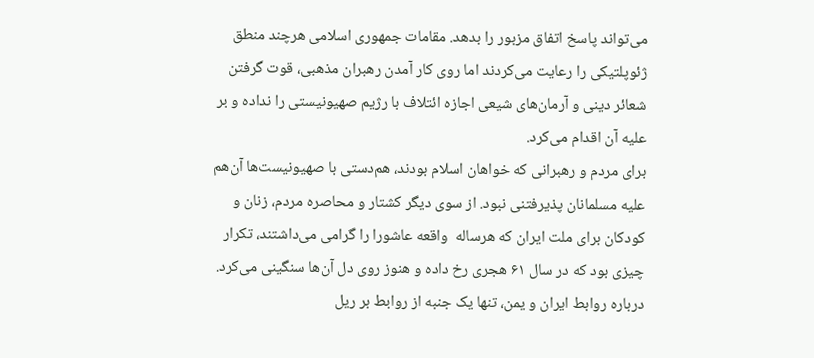می‌تواند پاسخ اتفاق مزبور را بدهد. مقامات جمهوری اسلامی هرچند منطق ژئوپلتیکی را رعایت می‌کردند اما روی کار آمدن رهبران مذهبی، قوت گرفتن شعائر دینی و آرمان‌های شیعی اجازه ائتلاف با رژیم صهیونیستی را نداده و بر علیه آن اقدام می‌کرد.
برای مردم و رهبرانی که خواهان اسلام بودند، هم‌دستی با صهیونیست‌ها آن‌هم علیه مسلمانان پذیرفتنی نبود. از سوی دیگر کشتار و محاصره‌ مردم، زنان و کودکان برای ملت ایران که هرساله  واقعه عاشورا را گرامی می‌داشتند، تکرار چیزی بود که در سال ۶۱ هجری رخ داده و هنوز روی دل‌ آن‌ها سنگینی می‌کرد.
درباره روابط ایران و یمن، تنها یک جنبه از روابط بر ریل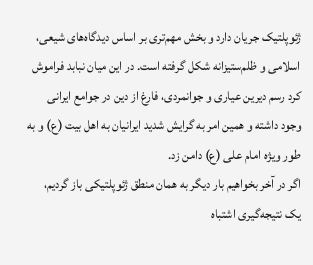ژئوپلتیک جریان دارد و بخش مهم‌تری بر اساس دیدگاه‌های شیعی، اسلامی و ظلم‌ستیزانه شکل گرفته است. در این میان نبابد فراموش کرد رسم دیرین عیاری و جوانمردی، فارغ از دین در جوامع ایرانی وجود داشته و همین امر به گرایش شدید ایرانیان به اهل بیت (ع) و به طور ویژه امام علی (ع) دامن زد.
اگر در آخر بخواهیم بار دیگر به همان منطق ژئوپلتیکی باز گردیم، یک نتیجه‌گیری اشتباه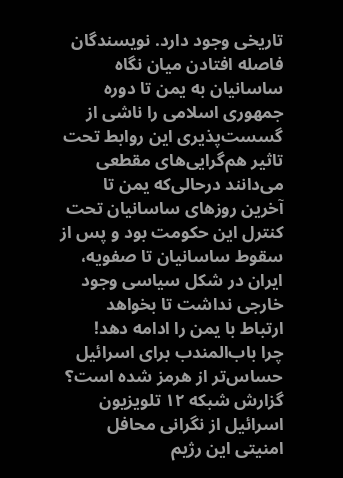تاریخی وجود دارد. نویسندگان فاصله افتادن میان نگاه ساسانیان به یمن تا دوره جمهوری اسلامی را ناشی از گسست‌پذیری این روابط تحت تاثیر هم‌گرایی‌های مقطعی می‌دانند درحالی‌که یمن تا آخرین روزهای ساسانیان تحت کنترل این حکومت بود و پس از سقوط ساسانیان تا صفویه، ایران در شکل سیاسی وجود خارجی نداشت تا بخواهد ارتباط با یمن را ادامه دهد!
چرا باب‌المندب برای اسرائیل حساس‌تر از هرمز شده است؟
گزارش شبکه ۱۲ تلویزیون اسرائیل از نگرانی محافل امنیتی این رژیم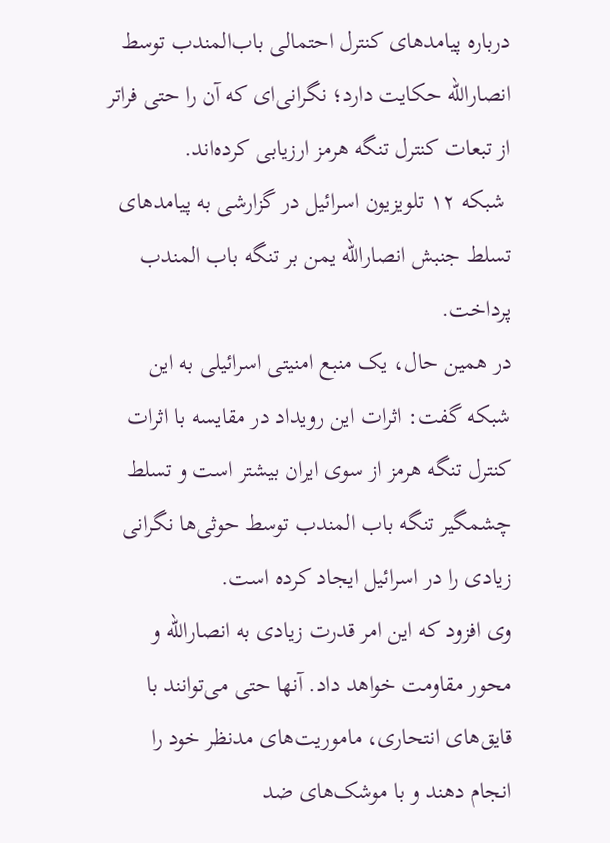درباره پیامدهای کنترل احتمالی باب‌المندب توسط انصارالله حکایت دارد؛ نگرانی‌ای که آن را حتی فراتر از تبعات کنترل تنگه هرمز ارزیابی کرده‌اند.
 شبکه ۱۲ تلویزیون اسرائیل در گزارشی به پیامدهای تسلط جنبش انصارالله یمن بر تنگه باب المندب پرداخت.
در همین حال، یک منبع امنیتی اسرائیلی به این شبکه گفت: اثرات این رویداد در مقایسه با اثرات کنترل تنگه هرمز از سوی ایران بیشتر است و تسلط چشمگیر تنگه باب المندب توسط حوثی‌ها نگرانی زیادی را در اسرائیل ایجاد کرده است.
وی افزود که این امر قدرت زیادی به انصارالله و محور مقاومت خواهد داد. آنها حتی می‌توانند با قایق‌های انتحاری، ماموریت‌های مدنظر خود را انجام دهند و با موشک‌های ضد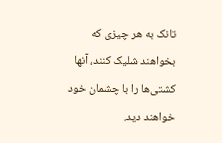تانک به هر چیزی که بخواهند شلیک کنند، آنها کشتی‌ها را با چشمان خود خواهند دید.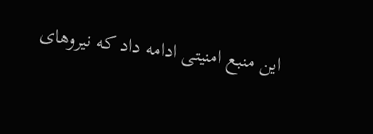این منبع امنیتی ادامه داد که نیروهای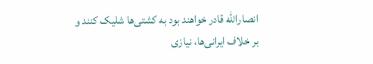انصارالله قادر خواهند بود به کشتی‌ها شلیک کنند و بر خلاف ایرانی‌ها، نیازی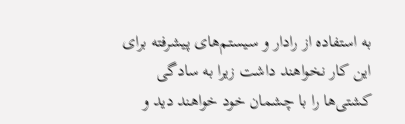به استفاده از رادار و سیستم‌های پیشرفته برای این کار نخواهند داشت زیرا به سادگی کشتی‌ها را با چشمان خود خواهند دید و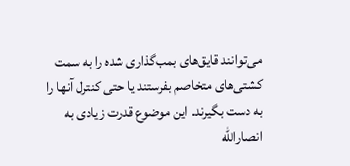می‌توانند قایق‌های بمب‌گذاری شده را به سمت کشتی‌های متخاصم بفرستند یا حتی کنترل آنها را به دست بگیرند. این موضوع قدرت زیادی به انصارالله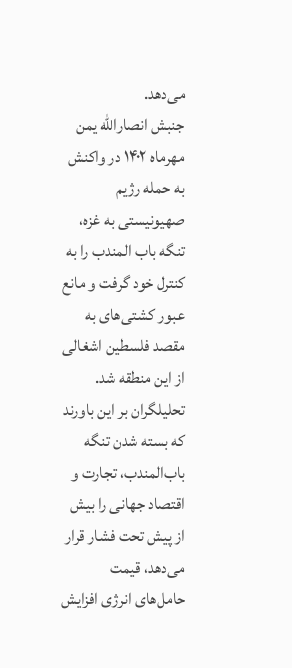می‌دهد.
جنبش انصارالله یمن مهرماه ۱۴۰۲ در واکنش به حمله رژیم صهیونیستی به غزه، تنگه باب المندب را به کنترل خود گرفت و مانع عبور کشتی‌های به مقصد فلسطین اشغالی از این منطقه شد.
تحلیلگران بر این باورند که بسته شدن تنگه باب‌المندب، تجارت و اقتصاد جهانی را بیش از پیش تحت فشار قرار می‌دهد، قیمت حامل‌های انرژی افزایش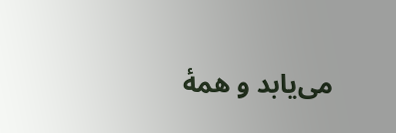می‌یابد و همهٔ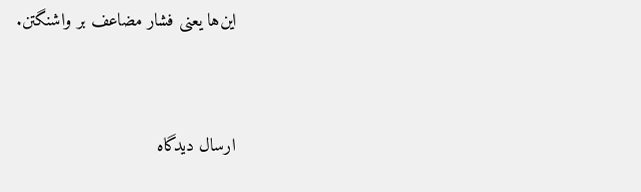این‌ها یعنی فشار مضاعف بر واشنگتن.



ارسال دیدگاه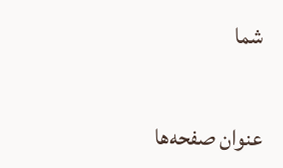شما

عنوان صفحه‌ها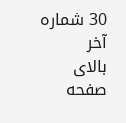30 شماره آخر
بالای صفحه